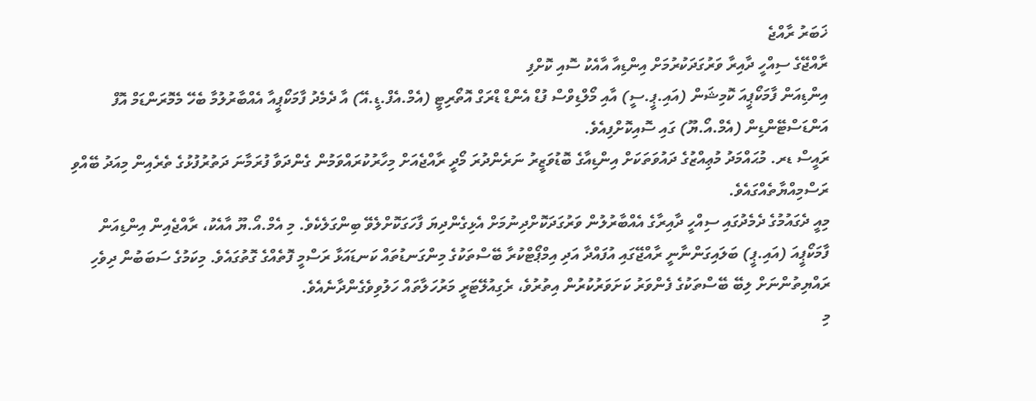ޚަބަރު ރާއްޖެ
ރާއްޖޭގެ ސިއްހީ ދާއިރާ ވަރުގަދަކުރުމަށް އިންޑިއާ އާއެކު ސޮއި ކޮށްފި
އިންޑިއަން ފާމަކޯޕީއަ ކޮމިޝަން (އައި.ޕީ.ސީ) އާއި މޯލްޑިވްސް ފުޑް އެންޑް ޑްރަގް އޮތޯރިޓީ (އެމް.އެފް.ޑީ.އޭ) އާ ދެމެދު ފާމަކޯޕީއާ އެއްބާރުލުމާ ބެހޭ މެމޮރަންޑަމް އޮފް އަންޑަސްޓޭންޑިން (އެމް.އޯ.ޔޫ) ގައި ސޮއިކޮށްފިއެވެ.
ރައީސް ޑރ. މުޙައްމަދު މުޢިއްޒުގެ ދައުވަތަކަށް އިންޑިއާގެ ބޮޑުވަޒީރު ނަރެންދުރަ މޯދީ ރާއްޖެއަށް މިހާރުކުރައްވަމުން ގެންދަވާ ފުރަމާނަ ދަތުރުފުޅުގެ ތެރެއިން މިއަދު ބޭއްވި ރަސްމިއްޔާތެއްގައެވެ.
މިއީ ދެގައުމުގެ ދެމެދުގައި ސިއްހީ ދާއިރާގެ އެއްބާރުލުން ވަރުގަދަކޮށްދިނުމަށް އެޅިގެންދިޔަ ފާހަގަކޮށްލެވޭ ބިންގަލެކެވެ. މި އެމް.އޯ.ޔޫ އާއެކު، ރާއްޖެއިން އިންޑިއަން ފާމަކޯޕީއަ (އައި.ޕީ) ބަލައިގަންނާނީ ރާއްޖޭގައި އުފައްދާ އަދި އިމްޕޯޓްކުރާ ބޭސްތަކުގެ މިންގަނޑުތައް ކަނޑައަޅާ ރަސްމީ ފޮތެއްގެ ގޮތުގައެވެ. މިކަމުގެ ސަބަބުން ދިވެހި ރައްޔިތުންނަށް ލިބޭ ބޭސްތަކުގެ ފެންވަރު ކަށަވަރުކުރުން އިތުރުވެ، ރެގިއުލޭޓަރީ މަރުހަލާތައް ހަލުވިވެގެންދާނެއެވެ.
މި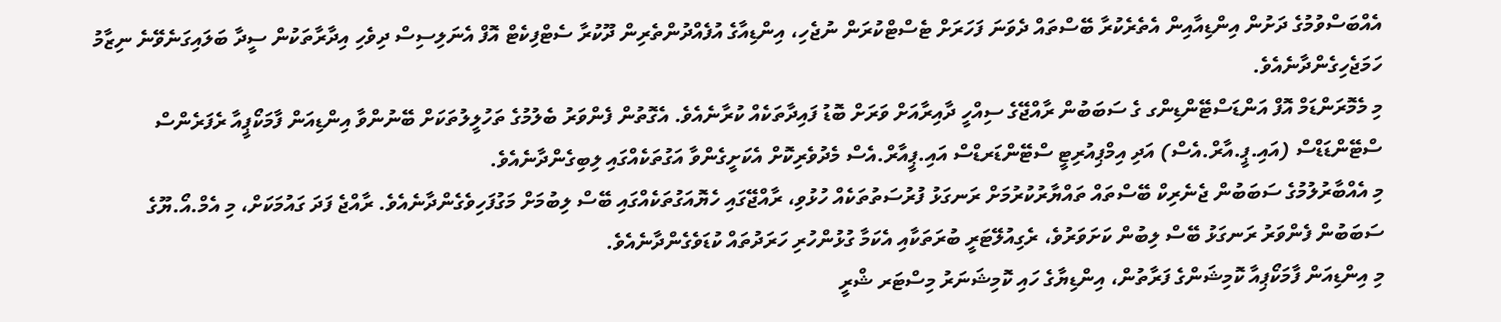އެއްބަސްވުމުގެ ދަށުން އިންޑިއާއިން އެތެރެކުރާ ބޭސްތައް ދެވަނަ ފަހަރަށް ޓެސްޓްކުރަން ނުޖެހި، އިންޑިއާގެ އުފެއްދުންތެރިން ދޫކުރާ ސެޓްފިކެޓް އޮފް އެނަލިސިސް ދިވެހި އިދާރާތަކުން ސީދާ ބަލައިގަނެވޭނެ ނިޒާމު ހަމަޖެހިގެންދާނެއެވެ.
މި މެމޮރަންޑަމް އޮފް އަންޑަސްޓޭންޑިންގ ގެ ސަބަބުން ރާއްޖޭގެ ސިއްހީ ދާއިރާއަށް ވަރަށް ބޮޑު ފައިދާތަކެއް ކުރާނެއެވެ. އެގޮތުން ފެންވަރު ބެލުމުގެ ތަހުލީލުތަކަށް ބޭނުންވާ އިންޑިއަން ފާމަކޯޕީއާ ރެފަރެންސް ސްޓޭންޑަޑްސް (އައި.ޕީ.އާރް.އެސް) އަދި އިމްޕިއުރިޓީ ސްޓޭންޑަރޑްސް އައި.ޕީއާރް.އެސް މެދުވެރިކޮށް އެކަށީގެންވާ އަގުތަކެއްގައި ލިބިގެންދާނެއެވެ.
މި އެއްބާރުލުމުގެ ސަބަބުން ޖެނެރިކް ބޭސްތައް ތައްޔާރުކުރުމަށް ރަނގަޅު ފުރުސަތުތަކެއް ހުޅުވި، ރާއްޖޭގައި ހެޔޮއަގުތަކެއްގައި ބޭސް ލިބުމަށް މަގުފަހިވެގެންދާނެއެވެ. ރާއްޖެ ފަދަ ގައުމަކަށް، މި އެމް.އޯ.ޔޫގެ ސަބަބުން ފެންވަރު ރަނގަޅު ބޭސް ލިބުން ކަށަވަރުވެ، ރެގިއުލޭޓަރީ ބުރަތަކާއި އެކަމާ ގުޅުންހުރި ހަރަދުތައް ކުޑަވެގެންދާނެއެވެ.
މި އިންޑިއަން ފާމަކޯޕިއާ ކޮމިޝަންގެ ފަރާތުން، އިންޑިޔާގެ ހައި ކޮމިޝަނަރު މިސްޓަރ ޝްރީ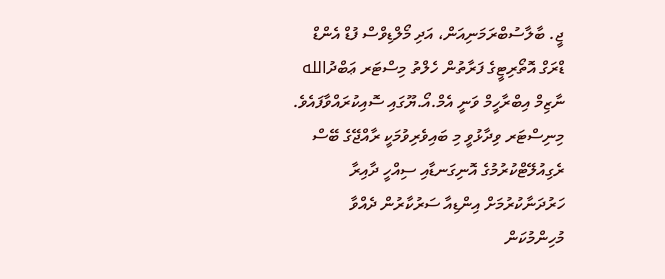ޖީ. ބާލާސުބްރަމަނިއަން، އަދި މޯލްޑިވްސް ފުޑް އެންޑް ޑްރަގް އޮތޯރިޓީގެ ފަރާތުން ހެލްތު މިސްޓަރ ޢަބްދުالله ނާޒިމް އިބްރާހީމް ވަނީ އެމް.އޯ.ޔޫގައި ސޮއިކުރައްވާފައެވެ.
މިނިސްޓަރ ވިދާޅުވީ މި ބައިވެރިވުމަކީ ރާއްޖޭގެ ބޭސް ރެގިއުލޭޓްކުރުމުގެ އޮނިގަނޑާއި ސިއްހީ ދާއިރާ ހަރުދަނާކުރުމަށް އިންޑިއާ ސަރުކާރުން ދެއްވާ މުހިންމުކަން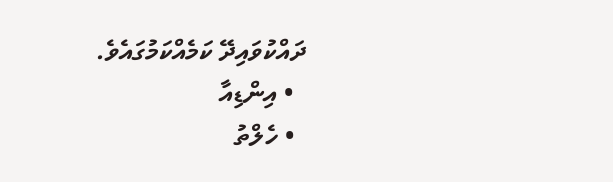ދައްކުވައިދޭ ކަމެއްކަމުގައެވެ.
  • އިންޑިއާ
  • ހެލްތު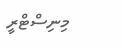މިނިސްޓްރީ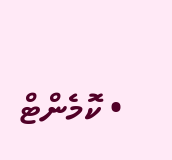• ކޮމެންޓް